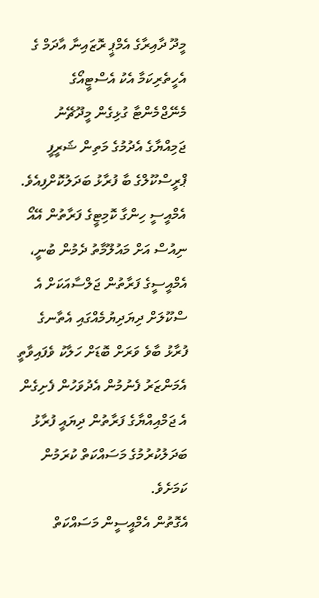މީދޫ ދާއިރާގެ އެމްޕީ ރޮޒައިނާ އާދަމް ގެ އެހީތެރިކަމާ އެކު އެސްޓީއޯގެ މެނޭޖްމެންޓާ ގުޅިގެން މީދޫޗޭނު ޖަމިއްޔާގެ އެދުމުގެ މަތިން ޝަރީފީ ޕްރީސްކޫލްގެ ބާ ފުރާޅު ބަދަލުކޮށްފިއެވެ.
އެމްއީސީ ހިންގާ ކޮމިޓީގެ ފަރާތުން އޭއޯ ނިއުސް އަށް މައުލޫމާތު ދެމުން ބުނީ، އެމްއީސީގެ ފަރާތުން ޖަލްސާއަކަށް އެ ސްކޫލަށް ދިޔަދިޔުމެއްގައި އެތާނގެ ފުރާޅު ބާވެ ވަރަށް ބޮޑަށް ހަލާކު ވެފައިވާތީ އެމަންޒަރު ފެނުމުން އެދުވަހުން ފެށިގެން އެ ޖަމްއިއްޔާގެ ފަރާތުން ދިޔައީ ފުރާޅު ބަދަލުކުރުމުގެ މަސައްކަތް ކުރަމުން ކަމަށެވެ.
އެގޮތުން އެމްއީސީން މަސައްކަތް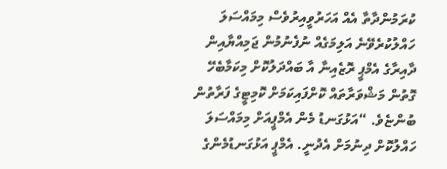ކުރަމުންދާތާ އެއް އަހަރުވީއިރުވެސް މިމައްސަލަ ހައްލުކުރެވޭނެ އަލިމަގެއް ނުފެނުމުން ޖަމިއްޔާއިން ދާއިރާގެ އެމްޕީ ރޮޒެއިނާ އާ ބައްދަލުކޮށް މިކަމާބެހޭ ގޮތުން މަޝްވަރާތައް ކޮށްފައިކަމަށް ކޮމިޓީގެ ފަރާތުން ބުންޏެވެ. “އަޅުގަނޑު މެން އެމްޕީއަށް މިމައްސަލަ ހައްލުކޮށް ދިނުމަށް އެދުނީ. އެމްޕީ އަޅުގަނޑުމެންގެ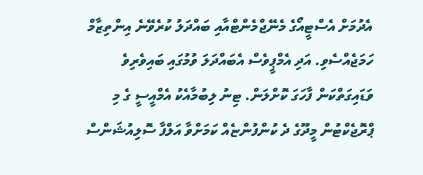އެދުމަށް އެސްޓީއޯގެ މެނޭޖްމެންޓްއާއި ބައްދަލު ކުރެވޭނެ އިންތިޒާމް ހަމަޖެއްސެވި. އަދި އެމްޕީވެސް އެބައްދަލަ ވުމުގައި ބައިވެރިވެ ވަޑައިގަތްކަން ފާހަގަ ކޮށްލަން. ޓިނު ލިބުމާއެކު އެމްއީސީ ގެ މި ޕްރޮޖެކްޓުން މީދޫގެ ދެ ކުންފުންޏެއް ކަމަށްވާ އަލްފާ ސޮލިއުޝަންސް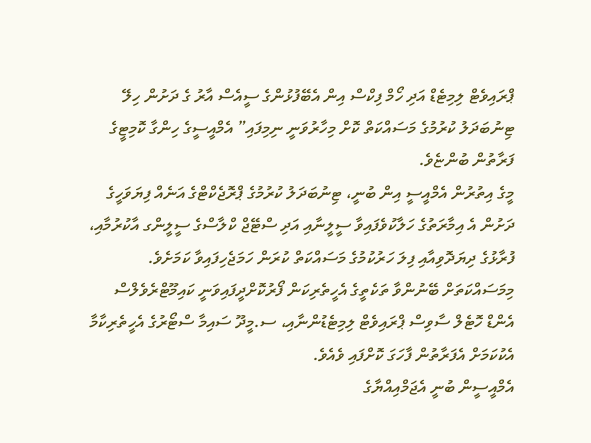ޕްރައިވެޓް ލިމިޓެޑް އަދި ހޯމް ފިކްސް އިން އެބޭފުޅުންގެ ސީއެސް އާރު ގެ ދަށުން ހިލޭ ޓިނުބަދަލު ކުރުމުގެ މަސައްކަތް ކޮށް މިހާރުވަނީ ނިމިފައި” އެމްއީސީގެ ހިންގާ ކޮމިޓީގެ ފަރާތުން ބުންޏެވެ.
މީގެ އިތުރުން އެމްއީސީ އިން ބުނީ، ޓިނުބަދަލު ކުރުމުގެ ޕްރޮޖެކްޓްގެ އަނެއް ފިޔަވަހީގެ ދަށުން އެ އިމާރަތުގެ ހަލާކުވެފައިވާ ސީލީނާއި އަދި ސްޓޭޖް ކްލާސްގެ ސީލީންގ އާކުރުމާއި، ފުރާޅުގެ ދިޔަދޮވިއާއި ފިލަ ހަރުކުމުގެ މަސައްކަތް ކުރަން ހަމަޖެހިފައިވާ ކަމަށެވެ. މިމަސައްކަތަށް ބޭނުންވާ ތަކެތީގެ އެހީތެރިކަން ފޯރުކޮށްދީފައިވަނީ ކައިމޫޓްރެވެލްސް އެންޑް ހޮޓެލް ސާވިސް ޕްރައިވެޓް ލިމިޓެޑުންނާއި، ސ.މީދޫ ސައިމާ ސްޓޯރުގެ އެހީތެރިކާމާ އެކުކަމަށް އެފަރާތުން ފާހަގަ ކޮށްފައި ވެއެވެ.
އެމްއީސީން ބުނީ އެޖަމްއިއްޔާގެ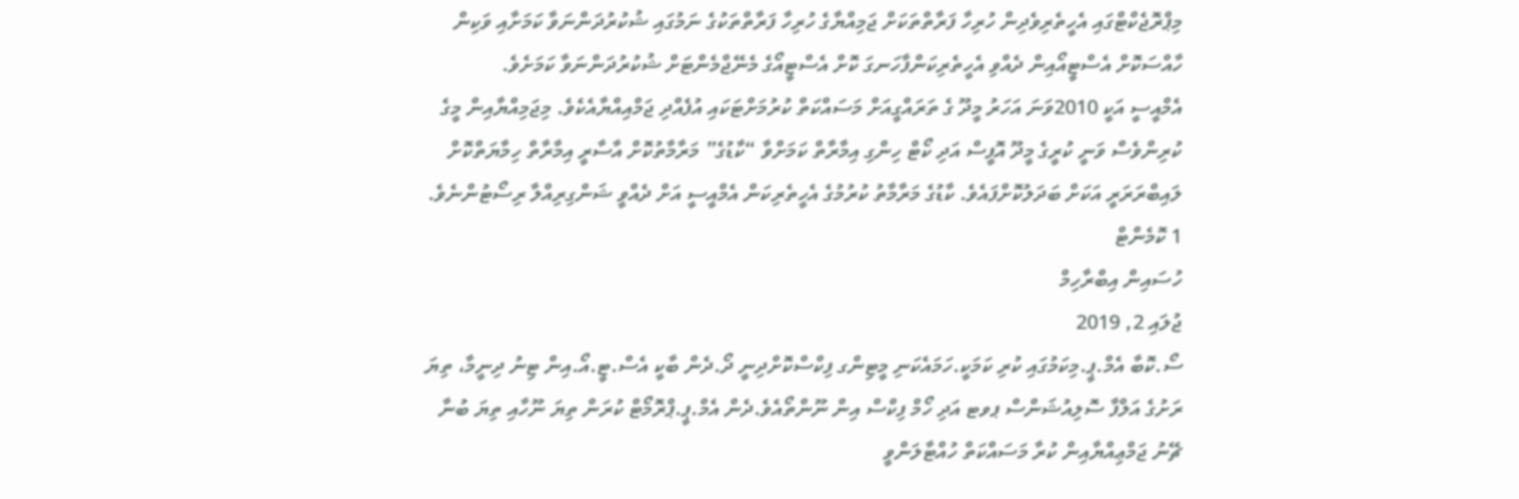މިޕްރޮޖެކްޓްގައި އެހީތެރިވެދިން ހުރިހާ ފަރާތްތަކަށް ޖަމިއްޔާގެ ހުރިހާ ފަރާތްތަކުގެ ނަމުގައި ޝުކުރުދަންނަވާ ކަމަށާއި ވަކިން ހާއްސަކޮށް އެސްޓީއޯއިން ދެއްވި އެހީތެރިކަންފާހަނގަ ކޮށް އެސްޓީއޯގެ މެނޭޖްމެންޓަށް ޝުކުރުދަންނަވާ ކަމަށެވެ.
އެމްއީސީ އަކީ 2010ވަނަ އަހަރު މީދޫ ގެ ތަރައްގީއަށް މަސައްކަތް ކުރުމަށްޓަކައި އުފެއްދި ޖަމްއިއްޔާއެކެވެ. މިޖަމިއްޔާއިން މީގެ ކުރިންވެސް ވަނީ ކުރީގެ މީދޫ އޮފީސް އަދި ކޯޓް ހިންގި އިމާރާތް ކަމަށްވާ “ކާޑުގެ” މަރާމާތުކޮށް އާސާރީ އިމާރާތް ހިމާޔަތްކޮށް ލައިބްރަރަރީ އަކަށް ބަދަލުކޮށްފައެވެ. ކާޑުގެ މަރާމާތު ކުރުމުގެ އެހީތެރިކަން އެމްއީސީ އަށް ދެއްވީ ޝަންގިރިއްލާ ރިސޯޓުންނެވެ.
1 ކޮމެންޓް
ހުސައިން އިބްރާހިމް
ޖުލައި 2, 2019
ސޯ.ކޮބާ އެމް.ޕީ.މިކަމުގައި ކުރި ކަމަކީ.ހަމައެކަނި މީޓިންގ ފިކްސްކޮށްދިނީ ދޯ.ދެން ބާކީ އެސް.ޓީ.އޯ.އިން ޓިނު ދިނީމާ، ތިޔަ ރަށުގެ އަލްފާ ސޮލިއުޝަންސް ޕވޓ އަދި ހޯމް ފިކްސް އިން ނޫންތޯއެވެ.ދެން އެމް.ޕީ.ޕްރޮމޯޓް ކުރަން ތިޔަ ނޫހާއި ތިޔަ ބުނާ ޗޭނު ޖަމްޢިއްޔާއިން ކުރާ މަސައްކަތް ހުއްޓާލަންވީ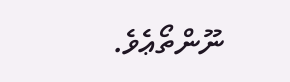ނޫންތޯޢެވެ.